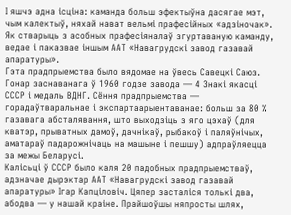І яшчэ адна ісціна: каманда больш эфектыўна дасягае мэт, чым калектыў, няхай нават вельмі прафесійных «адзіночак». Як стварыць з асобных прафесіяналаў згуртаваную каманду, ведае і паказвае іншым ААТ «Навагрудскі завод газавай апаратуры».
Гэта прадпрыемства было вядомае на ўвесь Савецкі Саюз. Гонар заснаванага ў 1960 годзе завода — 4 Знакі якасці СССР і медаль ВДНГ. Сёння прадпрыемства — горадаўтваральнае і экспартаарыентаванае: больш за 80 % газавага абсталявання, што выходзіць з яго цэхаў (для кватэр, прыватных дамоў, дачнікаў, рыбакоў і паляўнічых, аматараў падарожнічаць на машыне і пешшу) адпраўляецца за межы Беларусі.
Калісьці ў СССР было каля 20 падобных прадпрыемстваў, адзначае дырэктар ААТ «Навагрудскі завод газавай апаратуры» Ігар Капціловіч. Цяпер засталіся толькі два, абодва — у нашай краіне. Прайшоўшы няпросты шлях,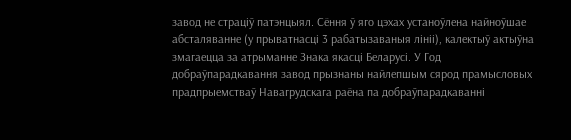завод не страціў патэнцыял. Сёння ў яго цэхах устаноўлена найноўшае абсталяванне (у прыватнасці 3 рабатызаваныя лініі), калектыў актыўна змагаецца за атрыманне Знака якасці Беларусі. У Год добраўпарадкавання завод прызнаны найлепшым сярод прамысловых прадпрыемстваў Навагрудскага раёна па добраўпарадкаванні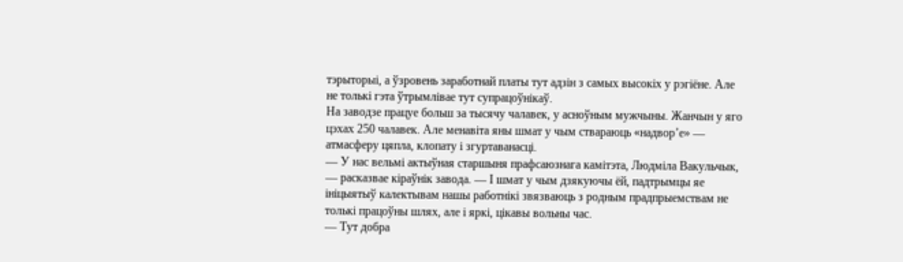тэрыторыі, а ўзровень заработнай платы тут адзін з самых высокіх у рэгіёне. Але не толькі гэта ўтрымлівае тут супрацоўнікаў.
На заводзе працуе больш за тысячу чалавек, у асноўным мужчыны. Жанчын у яго цэхах 250 чалавек. Але менавіта яны шмат у чым ствараюць «надвор’е» — атмасферу цяпла, клопату і згуртаванасці.
— У нас вельмі актыўная старшыня прафсаюзнага камітэта, Людміла Вакульчык, — расказвае кіраўнік завода. — І шмат у чым дзякуючы ёй, падтрымцы яе ініцыятыў калектывам нашы работнікі звязваюць з родным прадпрыемствам не толькі працоўны шлях, але і яркі, цікавы вольны час.
— Тут добра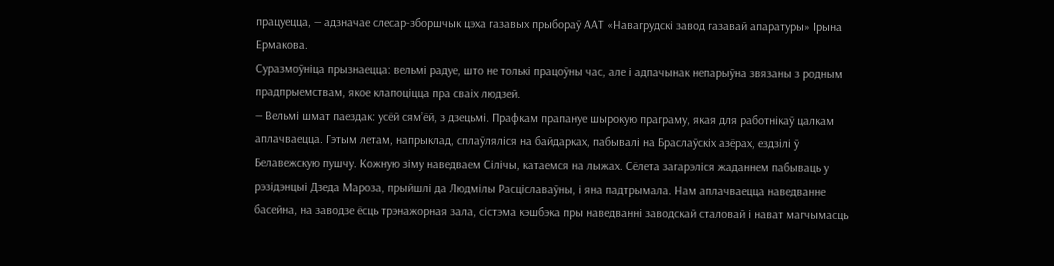працуецца, — адзначае слесар-зборшчык цэха газавых прыбораў ААТ «Навагрудскі завод газавай апаратуры» Ірына Ермакова.
Суразмоўніца прызнаецца: вельмі радуе, што не толькі працоўны час, але і адпачынак непарыўна звязаны з родным прадпрыемствам, якое клапоціцца пра сваіх людзей.
— Вельмі шмат паездак: усёй сям’ёй, з дзецьмі. Прафкам прапануе шырокую праграму, якая для работнікаў цалкам аплачваецца. Гэтым летам, напрыклад, сплаўляліся на байдарках, пабывалі на Браслаўскіх азёрах, ездзілі ў Белавежскую пушчу. Кожную зіму наведваем Сілічы, катаемся на лыжах. Сёлета загарэліся жаданнем пабываць у рэзідэнцыі Дзеда Мароза, прыйшлі да Людмілы Расціславаўны, і яна падтрымала. Нам аплачваецца наведванне басейна, на заводзе ёсць трэнажорная зала, сістэма кэшбэка пры наведванні заводскай сталовай і нават магчымасць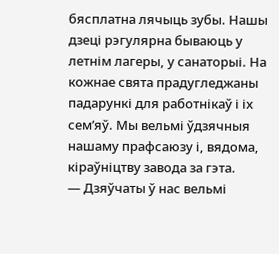бясплатна лячыць зубы. Нашы дзеці рэгулярна бываюць у летнім лагеры, у санаторыі. На кожнае свята прадугледжаны падарункі для работнікаў і іх сем’яў. Мы вельмі ўдзячныя нашаму прафсаюзу і, вядома, кіраўніцтву завода за гэта.
— Дзяўчаты ў нас вельмі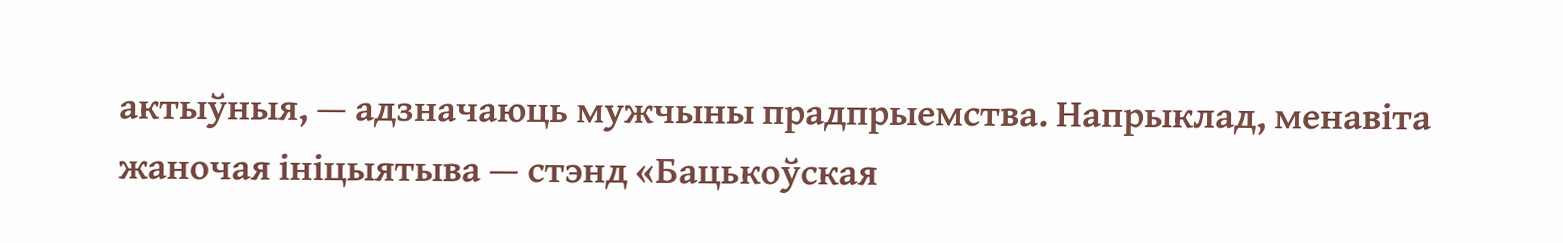актыўныя, — адзначаюць мужчыны прадпрыемства. Напрыклад, менавіта жаночая ініцыятыва — стэнд «Бацькоўская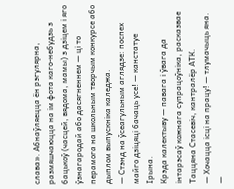слава». Абнаўляецца ён рэгулярна, размяшчаюцца на ім фота каго-небудзь з бацькоў (часцей, вядома, мамы) з дзіцем і яго ўзнагародай або дасягненнем — ці то перамога на школьным творчым конкурсе або дыплом выпускніка каледжа.
— Стэнд на ўсеагульным аглядзе: поспех майго дзіцяці бачаць усе! — канстатуе Ірына.
Крэда калектыву — павага і ўвага да інтарэсаў кожнага супрацоўніка, расказвае Таццяна Стасевіч, кантралёр АТК.
— Хочацца ісці на працу! — тлумачыць яна. —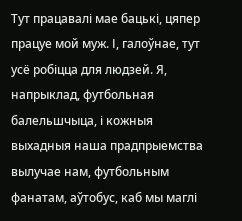Тут працавалі мае бацькі, цяпер працуе мой муж. І, галоўнае, тут усё робіцца для людзей. Я, напрыклад, футбольная балельшчыца, і кожныя выхадныя наша прадпрыемства вылучае нам, футбольным фанатам, аўтобус, каб мы маглі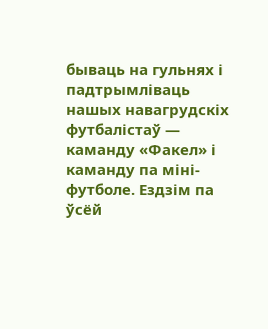бываць на гульнях і падтрымліваць нашых навагрудскіх футбалістаў — каманду «Факел» і каманду па міні-футболе. Ездзім па ўсёй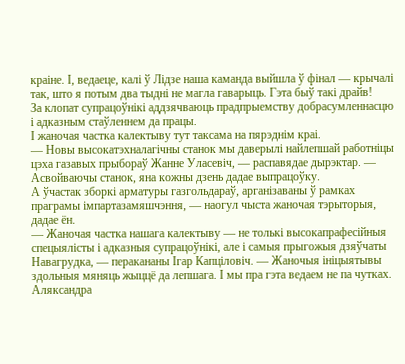краіне. І, ведаеце, калі ў Лідзе наша каманда выйшла ў фінал — крычалі так, што я потым два тыдні не магла гаварыць. Гэта быў такі драйв!
За клопат супрацоўнікі аддзячваюць прадпрыемству добрасумленнасцю і адказным стаўленнем да працы.
І жаночая частка калектыву тут таксама на пярэднім краі.
— Новы высокатэхналагічны станок мы даверылі найлепшай работніцы цэха газавых прыбораў Жанне Уласевіч, — распавядае дырэктар. — Асвойваючы станок, яна кожны дзень дадае выпрацоўку.
А ўчастак зборкі арматуры газгольдараў, арганізаваны ў рамках праграмы імпартазамяшчэння, — наогул чыста жаночая тэрыторыя, дадае ён.
— Жаночая частка нашага калектыву — не толькі высокапрафесійныя спецыялісты і адказныя супрацоўнікі, але і самыя прыгожыя дзяўчаты Навагрудка, — перакананы Ігар Капціловіч. — Жаночыя ініцыятывы здольныя мяняць жыццё да лепшага. І мы пра гэта ведаем не па чутках.
Аляксандра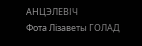АНЦЭЛЕВІЧ
Фота Лізаветы ГОЛАД